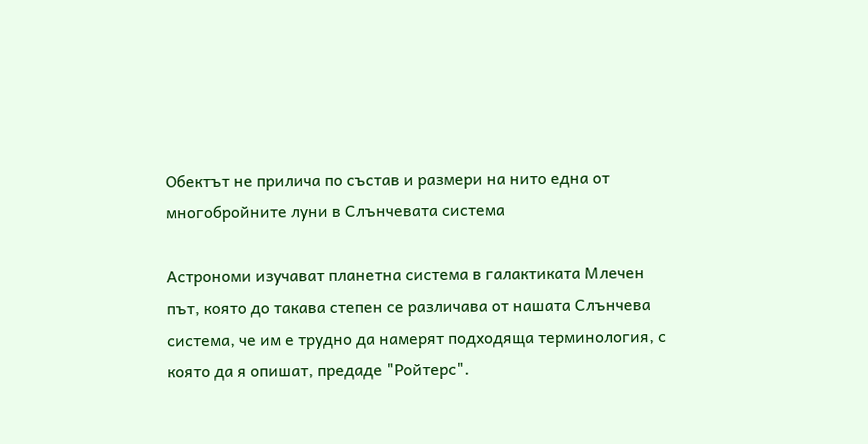Обектът не прилича по състав и размери на нито една от многобройните луни в Слънчевата система

Астрономи изучават планетна система в галактиката Млечен път, която до такава степен се различава от нашата Слънчева система, че им е трудно да намерят подходяща терминология, с която да я опишат, предаде "Ройтерс".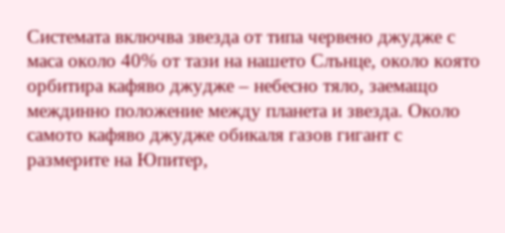Системата включва звезда от типа червено джудже с маса около 40% от тази на нашето Слънце, около която орбитира кафяво джудже – небесно тяло, заемащо междинно положение между планета и звезда. Около самото кафяво джудже обикаля газов гигант с размерите на Юпитер,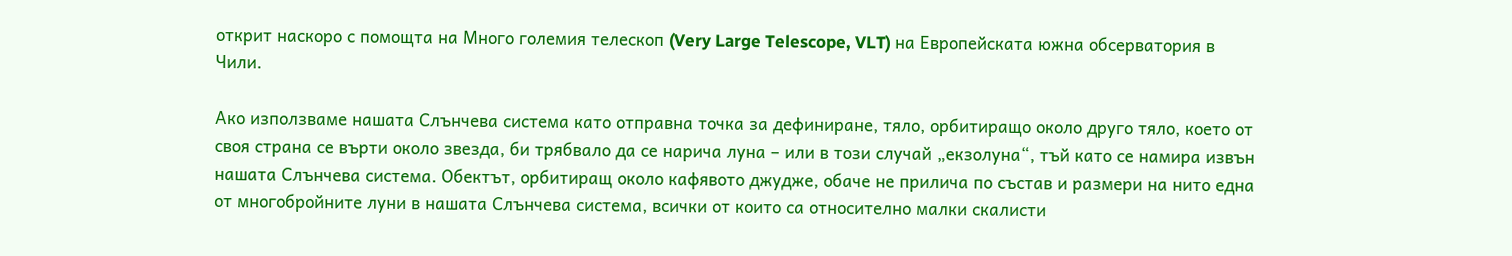открит наскоро с помощта на Много големия телескоп (Very Large Telescope, VLT) на Европейската южна обсерватория в Чили.

Ако използваме нашата Слънчева система като отправна точка за дефиниране, тяло, орбитиращо около друго тяло, което от своя страна се върти около звезда, би трябвало да се нарича луна – или в този случай „екзолуна“, тъй като се намира извън нашата Слънчева система. Обектът, орбитиращ около кафявото джудже, обаче не прилича по състав и размери на нито една от многобройните луни в нашата Слънчева система, всички от които са относително малки скалисти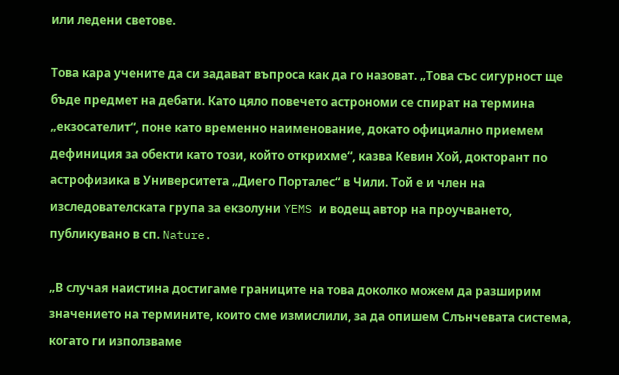или ледени светове.

Това кара учените да си задават въпроса как да го назоват. „Това със сигурност ще бъде предмет на дебати. Като цяло повечето астрономи се спират на термина „екзосателит“, поне като временно наименование, докато официално приемем дефиниция за обекти като този, който открихме“, казва Кевин Хой, докторант по астрофизика в Университета „Диего Порталес“ в Чили. Той е и член на изследователската група за екзолуни YEMS и водещ автор на проучването, публикувано в сп. Nature.

„В случая наистина достигаме границите на това доколко можем да разширим значението на термините, които сме измислили, за да опишем Слънчевата система, когато ги използваме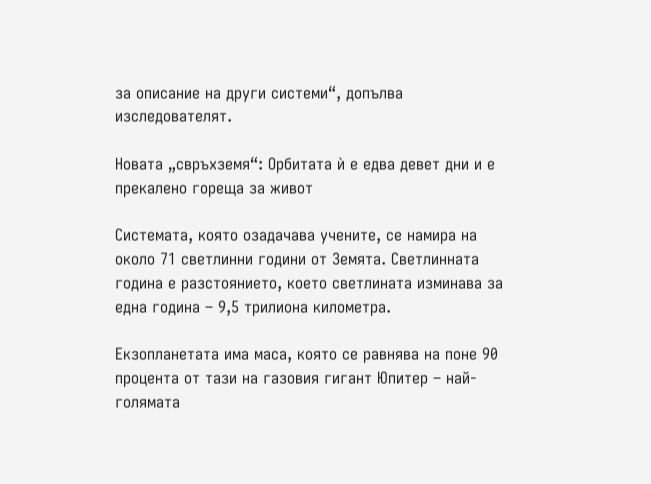за описание на други системи“, допълва изследователят.

Новата „свръхземя“: Орбитата ѝ е едва девет дни и е прекалено гореща за живот

Системата, която озадачава учените, се намира на около 71 светлинни години от Земята. Светлинната година е разстоянието, което светлината изминава за една година – 9,5 трилиона километра.

Екзопланетата има маса, която се равнява на поне 90 процента от тази на газовия гигант Юпитер – най-голямата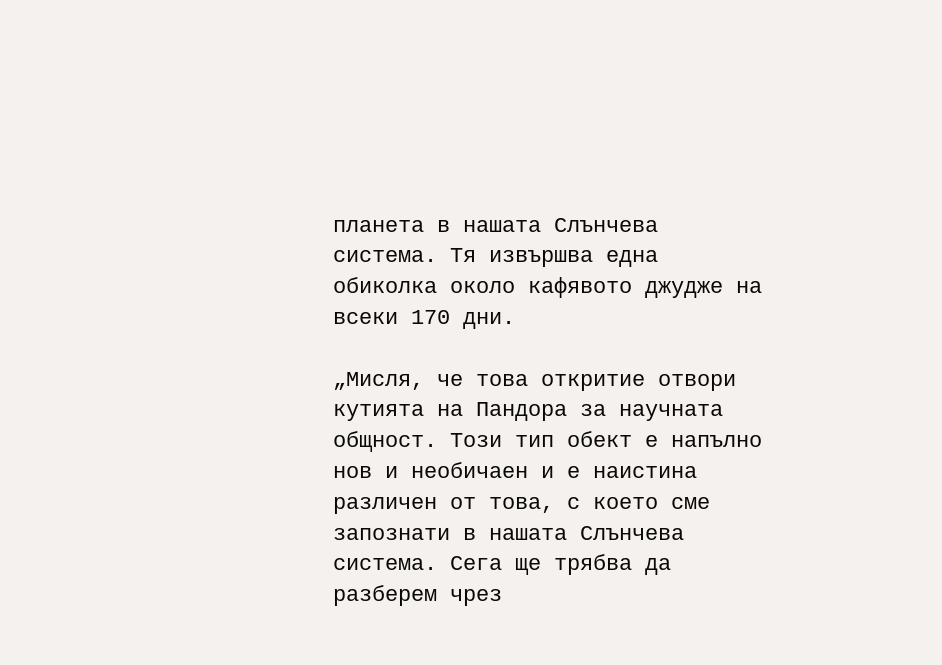планета в нашата Слънчева система. Тя извършва една обиколка около кафявото джудже на всеки 170 дни.

„Мисля, че това откритие отвори кутията на Пандора за научната общност. Този тип обект е напълно нов и необичаен и е наистина различен от това, с което сме запознати в нашата Слънчева система. Сега ще трябва да разберем чрез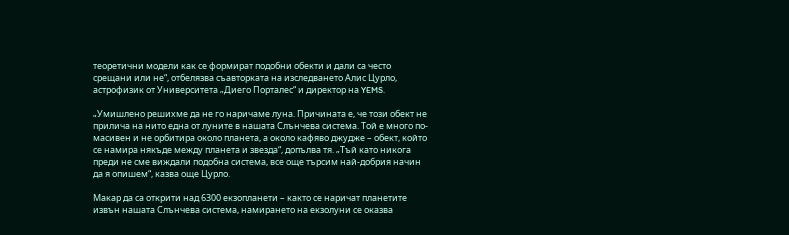теоретични модели как се формират подобни обекти и дали са често срещани или не“, отбелязва съавторката на изследването Алис Цурло, астрофизик от Университета „Диего Порталес“ и директор на YEMS.

„Умишлено решихме да не го наричаме луна. Причината е, че този обект не прилича на нито една от луните в нашата Слънчева система. Той е много по-масивен и не орбитира около планета, а около кафяво джудже – обект, който се намира някъде между планета и звезда“, допълва тя. „Тъй като никога преди не сме виждали подобна система, все още търсим най-добрия начин да я опишем“, казва още Цурло.

Макар да са открити над 6300 екзопланети – както се наричат планетите извън нашата Слънчева система, намирането на екзолуни се оказва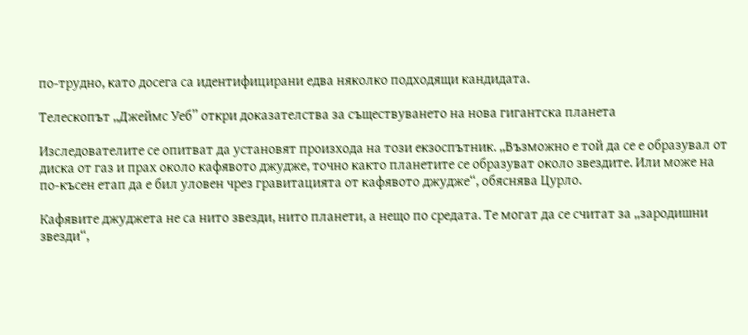по-трудно, като досега са идентифицирани едва няколко подходящи кандидата.

Телескопът „Джеймс Уеб” откри доказателства за съществуването на нова гигантска планета

Изследователите се опитват да установят произхода на този екзоспътник. „Възможно е той да се е образувал от диска от газ и прах около кафявото джудже, точно както планетите се образуват около звездите. Или може на по-късен етап да е бил уловен чрез гравитацията от кафявото джудже“, обяснява Цурло.

Кафявите джуджета не са нито звезди, нито планети, а нещо по средата. Те могат да се считат за „зародишни звезди“,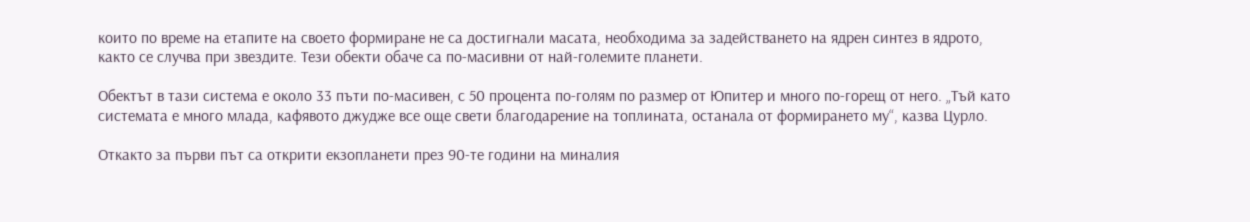които по време на етапите на своето формиране не са достигнали масата, необходима за задействането на ядрен синтез в ядрото, както се случва при звездите. Тези обекти обаче са по-масивни от най-големите планети.

Обектът в тази система е около 33 пъти по-масивен, с 50 процента по-голям по размер от Юпитер и много по-горещ от него. „Тъй като системата е много млада, кафявото джудже все още свети благодарение на топлината, останала от формирането му“, казва Цурло.

Откакто за първи път са открити екзопланети през 90-те години на миналия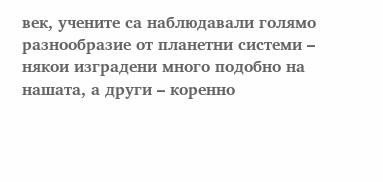век, учените са наблюдавали голямо разнообразие от планетни системи – някои изградени много подобно на нашата, а други – коренно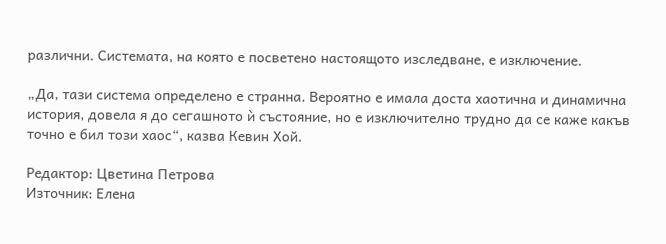различни. Системата, на която е посветено настоящото изследване, е изключение.

„Да, тази система определено е странна. Вероятно е имала доста хаотична и динамична история, довела я до сегашното ѝ състояние, но е изключително трудно да се каже какъв точно е бил този хаос“, казва Кевин Хой.

Редактор: Цветина Петрова
Източник: Елена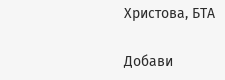Христова, БТА

Добави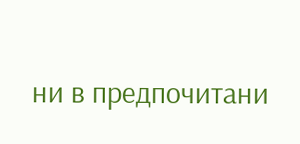ни в предпочитани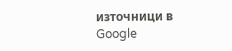източници в Google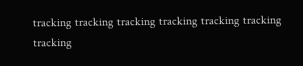tracking tracking tracking tracking tracking tracking tracking